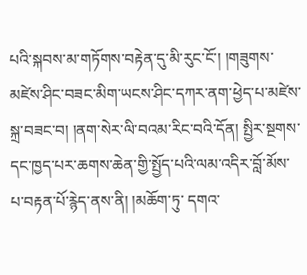པའི་སྐབས་མ་གཏོགས་བརྟེན་དུ་མི་རུང་ངོ་། །གཟུགས་ མཛེས་ཤིང་བཟང་མིག་ཡངས་ཤིང་དཀར་ནག་ཕྱེད་པ་མཛེས་སྐྲ་བཟང་བ། །ནག་སེར་ལི་བའམ་རིང་བའི་དོན། སྤྱིར་སྔགས་དང་ཁྱད་པར་ཆགས་ཆེན་གྱི་སྤྱོད་པའི་ལམ་འདིར་བློ་མོས་པ་བརྟན་པོ་རྙེད་ནས་ནི། །མཆོག་ཏུ་ དགའ་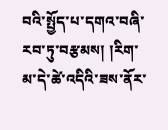བའི་སྤྱོད་པ་དགའ་བཞི་རབ་ཏུ་བརྩམས། །རིག་མ་དེ་ཚེ་འདིའི་ཟས་ནོར་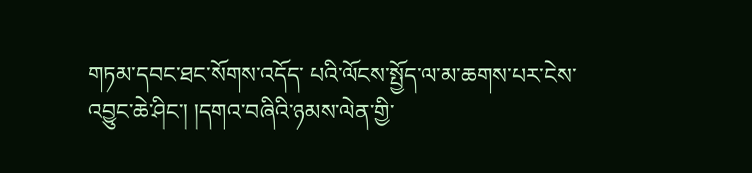གཏམ་དབང་ཐང་སོགས་འདོད་ པའི་ལོངས་སྤྱོད་ལ་མ་ཆགས་པར་ངེས་འབྱུང་ཆེ་ཤིང་། །དགའ་བཞིའི་ཉམས་ལེན་གྱི་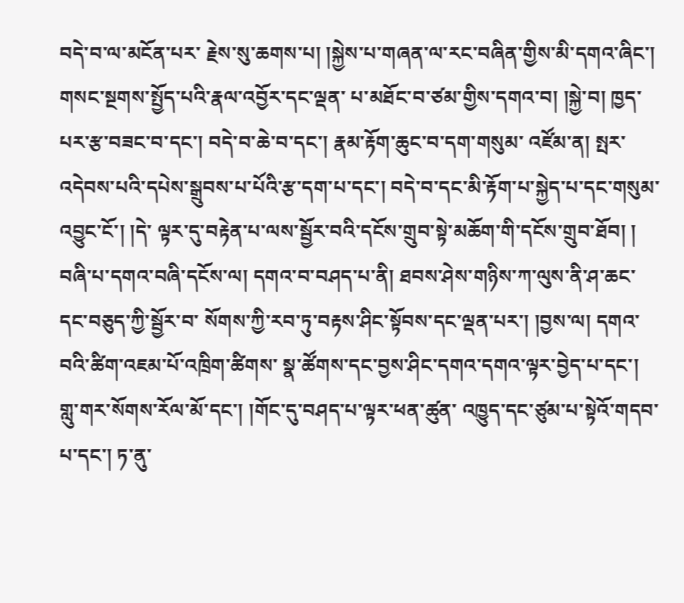བདེ་བ་ལ་མངོན་པར་ རྗེས་སུ་ཆགས་པ། །སྐྱེས་པ་གཞན་ལ་རང་བཞིན་གྱིས་མི་དགའ་ཞིང་། གསང་སྔགས་སྤྱོད་པའི་རྣལ་འབྱོར་དང་ལྡན་ པ་མཐོང་བ་ཙམ་གྱིས་དགའ་བ། །སྐྱེ་བ། ཁྱད་པར་རྩ་བཟང་བ་དང་། བདེ་བ་ཆེ་བ་དང་། རྣམ་རྟོག་ཆུང་བ་དག་གསུམ་ འཛོམ་ན། སྤར་འདེབས་པའི་དཔེས་སྒྲུབས་པ་པོའི་རྩ་དག་པ་དང་། བདེ་བ་དང་མི་རྟོག་པ་སྐྱེད་པ་དང་གསུམ་འབྱུང་ངོ་། །དེ་ ལྟར་དུ་བརྟེན་པ་ལས་སྦྱོར་བའི་དངོས་གྲུབ་སྟེ་མཆོག་གི་དངོས་གྲུབ་ཐོབ། ། བཞི་པ་དགའ་བཞི་དངོས་ལ། དགའ་བ་བཤད་པ་ནི། ཐབས་ཤེས་གཉིས་ཀ་ལུས་ནི་ཤ་ཆང་དང་བཅུད་ཀྱི་སྦྱོར་བ་ སོགས་ཀྱི་རབ་ཏུ་བརྟས་ཤིང་སྟོབས་དང་ལྡན་པར་། །བྱས་ལ། དགའ་བའི་ཚིག་འཇམ་པོ་འཁྲིག་ཚིགས་ སྣ་ཚོགས་དང་བྱས་ཤིང་དགའ་དགའ་ལྟར་བྱེད་པ་དང་། གླུ་གར་སོགས་རོལ་མོ་དང་། །གོང་དུ་བཤད་པ་ལྟར་ཕན་ཚུན་ འཁྱུད་དང་ཙུམ་པ་སྟེའོ་གདབ་པ་དང་། ཏ་ནུ་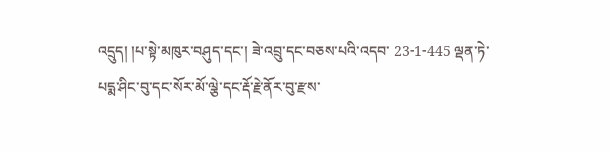འདྲུད། །པ་སྟེ་མཁུར་བཤུད་དང་། ཟེ་འབྲུ་དང་བཅས་པའི་འདབ་ 23-1-445 ལྡན་ཏེ་པདྨ་ཤིང་བུ་དང་སོར་མོ་ལྕེ་དང་རྡོ་རྗེ་ནོར་བུ་རྫས་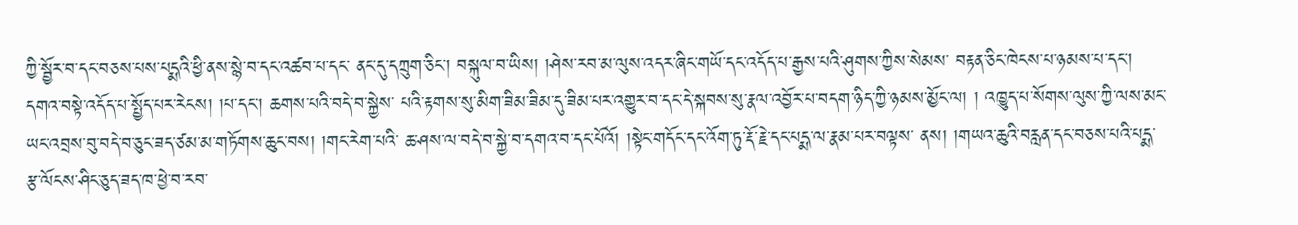ཀྱི་སྦྱོར་བ་དང་བཅས་པས་པདྨའི་ཕྱི་ནས་སྙེ་བ་དང་འཚབ་པ་དང་ ནང་དུ་དཀྲུག་ཅིང་། བསྐུལ་བ་ཡིས། །ཤེས་རབ་མ་ལུས་འདར་ཞིང་གཡོ་དང་འདོད་པ་རྒྱས་པའི་ཤུགས་ཀྱིས་སེམས་ བརྟན་ཅིང་ཁེངས་པ་ཉམས་པ་དང་། དགའ་བསྟེ་འདོད་པ་སྤྱོད་པར་རེངས། །པ་དང་། ཆགས་པའི་བདེ་བ་སྐྱེས་ པའི་རྟགས་སུ་མིག་ཟིམ་ཟིམ་དུ་ཟིམ་པར་འགྱུར་བ་དང་དེ་སྐབས་སུ་རྣལ་འབྱོར་པ་བདག་ཉིད་ཀྱི་ཉམས་མྱོང་ལ། ། འཁྱུད་པ་སོགས་ལུས་ཀྱི་ལས་མང་ཡང་འབྲས་བུ་བདེ་བ་ཅུང་ཟད་ཙམ་མ་གཏོགས་ཆུང་བས། །གང་རེག་པའི་ ཆ་ཤས་ལ་བདེ་བ་སྐྱེ་བ་དགའ་བ་དང་པོའོ། །སྟེང་གདོང་དང་འོག་ཏུ་རྡོ་རྗེ་དང་པདྨ་ལ་རྣམ་པར་བལྟས་ ནས། །གཡའ་ཆུའི་བརླན་དང་བཅས་པའི་པདྨ་རྩ་ལོངས་ཤིང་ཅུད་ཟད་ཁ་ཕྱེ་བ་རབ་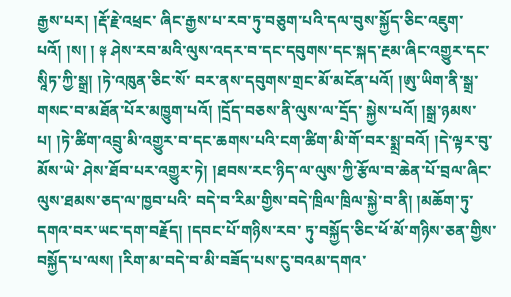རྒྱས་པར། །རྡོ་རྗེ་འཕྲང་ ཞིང་རྒྱས་པ་རབ་ཏུ་བཅུག་པའི་དལ་བུས་སྐྱོད་ཅིང་འཇུག་པའོ། །ས། ། ༈ ཤེས་རབ་མའི་ལུས་འདར་བ་དང་དབུགས་དང་སྐད་རྔམ་ཞིང་འགྱུར་དང་སཱིཏ་ཀྱི་སྒྲ། །ཏེ་འཁུན་ཅིང་སོ་ བར་ནས་དབུགས་གྲང་མོ་མངོན་པའོ། །ཨུ་ཡིག་ནི་སྒྲ་གསང་བ་མཐོན་པོར་མཁྱུག་པའོ། །དྲོད་བཅས་ནི་ལུས་ལ་དྲོད་ སྐྱེས་པའོ། །སྒྲ་ཉམས་པ། །ཏེ་ཚིག་འབྲུ་མི་འགྱུར་བ་དང་ཆགས་པའི་ངག་ཚིག་མི་གོ་བར་སྨྲ་བའོ། །དེ་ལྟར་བུ་མོས་ཡེ་ ཤེས་ཐོབ་པར་འགྱུར་ཏེ། །ཐབས་རང་ཉིད་ལ་ལུས་ཀྱི་རྩོལ་བ་ཆེན་པོ་བྲལ་ཞིང་ལུས་ཐམས་ཅད་ལ་ཁྱབ་པའི་ བདེ་བ་རིམ་གྱིས་བདེ་ཁྲིལ་ཁྲིལ་སྐྱེ་བ་ནི། །མཆོག་ཏུ་དགའ་བར་ཡང་དག་བརྗོད། །དབང་པོ་གཉིས་རབ་ ཏུ་བསྐྱོད་ཅིང་ཕོ་མོ་གཉིས་ཅན་གྱིས་བསྐྱོད་པ་ལས། །རིག་མ་བདེ་བ་མི་བཟོད་པས་ངུ་བའམ་དགའ་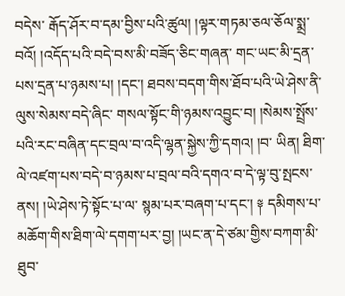བདེས་ རྒོད་ཤོར་བ་དམ་བྱིས་པའི་ཚུལ། །ལྟར་གཏམ་ཅལ་ཅོལ་སྨྲ་བའོ། །འདོད་པའི་བདེ་བས་མི་བཟོད་ཅིང་གཞན་ གང་ཡང་མི་དྲན་པས་དྲན་པ་ཉམས་པ། །དང་། ཐབས་བདག་གིས་ཐོབ་པའི་ཡེ་ཤེས་ནི་ལུས་སེམས་བདེ་ཞིང་ གསལ་སྟོང་གི་ཉམས་འབྱུང་བ། །སེམས་སྤྲོས་པའི་རང་བཞིན་དང་བྲལ་བ་འདི་ལྷན་སྐྱེས་ཀྱི་དགའ། །བ་ ཡིན། ཐིག་ལེ་འཛག་པས་བདེ་བ་ཉམས་པ་བྲལ་བའི་དགའ་བ་དེ་ལྟ་བུ་སྤངས་ནས། །ཡེ་ཤེས་ཏེ་སྟོང་པ་ལ་ སྙམ་པར་བཞག་པ་དང་། ༈ དམིགས་པ་མཆོག་གིས་ཐིག་ལེ་དགག་པར་བྱ། །ཡང་ན་དེ་ཙམ་གྱིས་བཀག་མི་ཐུབ་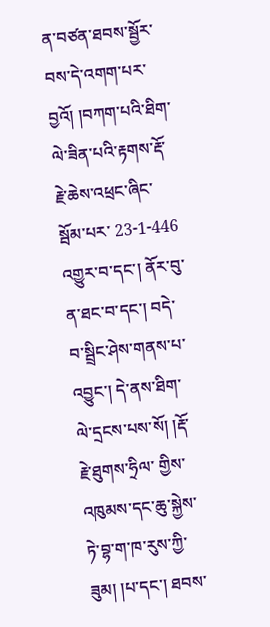ན་བཙན་ཐབས་སྦྱོར་བས་དེ་འགག་པར་བྱའོ། །བཀག་པའི་ཐིག་ལེ་ཟིན་པའི་རྟགས་རྡོ་རྗེ་ཆེས་འཕྲང་ཞིང་སྦོམ་པར་ 23-1-446 འགྱུར་བ་དང་། ནོར་བུ་ན་ཐང་བ་དང་། བདེ་བ་སྦྲིང་ཤེས་གནས་པ་འབྱུང་། དེ་ནས་ཐིག་ལེ་དྲངས་པས་སོ། །རྡོ་རྗེ་ཐུགས་ཧྲིལ་ གྱིས་འཁུམས་དང་ཆུ་སྐྱེས་ཏེ་བྷ་ག་ཁ་རུས་ཀྱི་ཟུམ། །པ་དང་། ཐབས་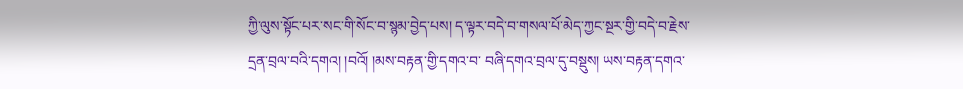ཀྱི་ལུས་སྟོང་པར་སང་གི་སོང་བ་སྙམ་བྱེད་པས། ད་ལྟར་བདེ་བ་གསལ་པོ་མེད་ཀྱང་སྔར་གྱི་བདེ་བ་རྗེས་དྲན་བྲལ་བའི་དགའ། །བའོ། །མས་བརྟན་གྱི་དགའ་བ་ བཞི་དགའ་བྲལ་དུ་བསྡུས། ཡས་བརྟན་དགའ་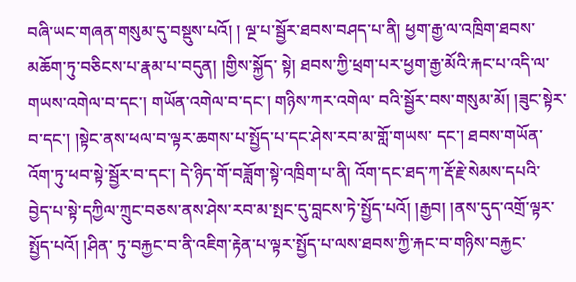བཞི་ཡང་གཞན་གསུམ་དུ་བསྡུས་པའོ། ། ལྔ་པ་སྦྱོར་ཐབས་བཤད་པ་ནི། ཕྱག་རྒྱ་ལ་འཁྲིག་ཐབས་མཆོག་ཏུ་བཅིངས་པ་རྣམ་པ་བདུན། །གྱིས་སྐྱོད་ སྟེ། ཐབས་ཀྱི་ཕྲག་པར་ཕྱག་རྒྱ་མོའི་རྐང་པ་འདི་ལ་གཡས་འགེལ་བ་དང་། གཡོན་འགེལ་བ་དང་། གཉིས་ཀར་འགེལ་ བའི་སྦྱོར་བས་གསུམ་མོ། །ཟུང་སྟེར་བ་དང་། །སྟེང་ནས་ཕལ་བ་ལྟར་ཆགས་པ་སྤྱོད་པ་དང་ཤེས་རབ་མ་གློ་གཡས་ དང་། ཐབས་གཡོན་འོག་ཏུ་ཕབ་སྟེ་སྦྱོར་བ་དང་། དེ་ཉིད་གོ་བཟློག་སྟེ་འཁྲིག་པ་ནི། འོག་དང་ཐད་ཀ་རྡོ་རྗེ་སེམས་དཔའི་ བྱེད་པ་སྟེ་དཀྱིལ་ཀྲུང་བཅས་ནས་ཤེས་རབ་མ་སྤང་དུ་བླངས་ཏེ་སྤྱོད་པའོ། །རྒྱབ། །ནས་དུད་འགྲོ་ལྟར་སྤྱོད་པའོ། །ཤིན་ ཏུ་བརྐྱང་བ་ནི་འཇིག་རྟེན་པ་ལྟར་སྤྱོད་པ་ལས་ཐབས་ཀྱི་རྐང་བ་གཉིས་བརྐྱང་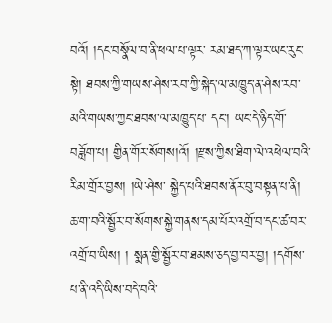བའོ། །དང་བསྣོལ་བ་ནི་ཕལ་པ་ལྟར་ རམ་ཐད་ཀ་ལྟར་ཡང་རུང་སྟེ། ཐབས་ཀྱི་གཡས་ཤེས་རབ་ཀྱི་སྐེད་ལ་མཁྱུད་ན་ཤེས་རབ་མའི་གཡས་ཀྱང་ཐབས་ལ་མཁྱུད་པ་ དང་། ཡང་དེ་ཉིད་གོ་བཟློག་པ། གྱིན་གོར་སོགས།འོ། །རྫས་ཀྱིས་ཐིག་ལེ་འཕེལ་བའི་རིམ་གྲོར་བྱས། །ཡེ་ཤེས་ སྐྱེད་པའི་ཐབས་ནོར་བུ་བསྟན་པ་ནི། ཆ་ག་བའི་སྦྱོར་བ་སོགས་སྐྱེ་གནས་དམ་པོར་འགྲོ་བ་དང་ཚ་བར་འགྲོ་བ་ཡིས། ། སྨན་གྱི་སྦྱོར་བ་ཐམས་ཅད་བྱ་བར་བྱ། །དགོས་པ་ནི་འདི་ཡིས་བདེ་བའི་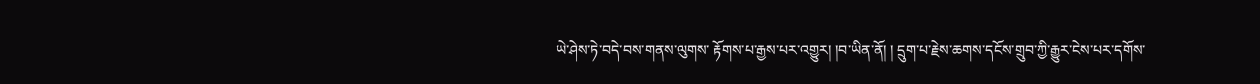ཡེ་ཤེས་ཏེ་བདེ་བས་གནས་ལུགས་ རྟོགས་པ་རྒྱས་པར་འགྱུར། །བ་ཡིན་ནོ། ། དྲུག་པ་རྗེས་ཆགས་དངོས་གྲུབ་ཀྱི་རྒྱུར་ངེས་པར་དགོས་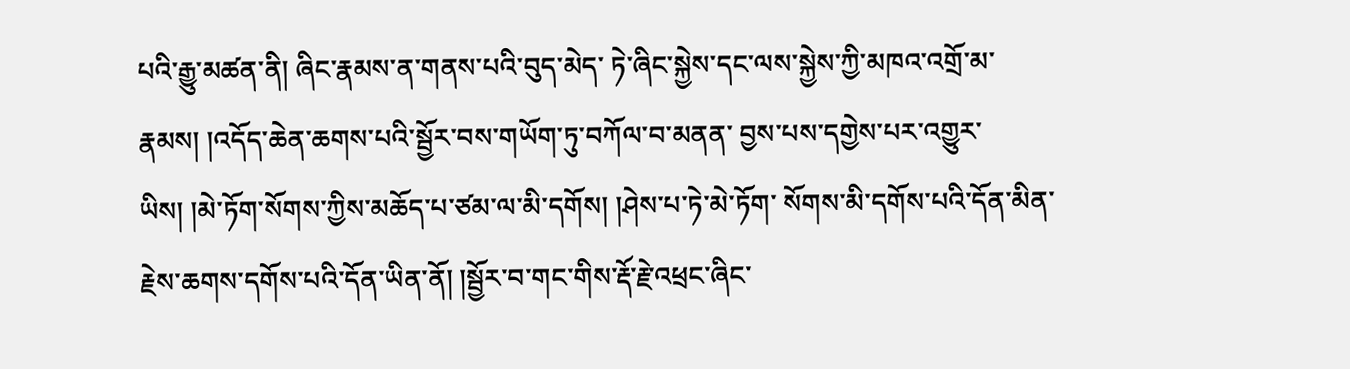པའི་རྒྱུ་མཚན་ནི། ཞིང་རྣམས་ན་གནས་པའི་བུད་མེད་ ཏེ་ཞིང་སྐྱེས་དང་ལས་སྐྱེས་ཀྱི་མཁའ་འགྲོ་མ་རྣམས། །འདོད་ཆེན་ཆགས་པའི་སྦྱོར་བས་གཡོག་ཏུ་བཀོལ་བ་མནན་ བྱས་པས་དགྱེས་པར་འགྱུར་ཡིས། །མེ་ཏོག་སོགས་ཀྱིས་མཆོད་པ་ཙམ་ལ་མི་དགོས། །ཤེས་པ་ཏེ་མེ་ཏོག་ སོགས་མི་དགོས་པའི་དོན་མིན་རྗེས་ཆགས་དགོས་པའི་དོན་ཡིན་ནོ། །སྦྱོར་བ་གང་གིས་རྡོ་རྗེ་འཕྲང་ཞིང་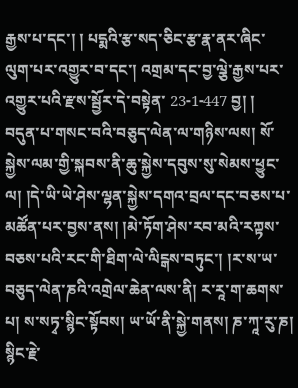རྒྱས་པ་དང་། ། པདྨའི་རྩ་སད་ཅིང་རྩ་རྣ་ནར་ཞིང་ལུག་པར་འགྱུར་བ་དང་། འགྲམ་དང་བྱ་ལྕེ་རྒྱས་པར་འགྱུར་པའི་རྫས་སྦྱོར་དེ་བསྟེན་ 23-1-447 བྱ། ། བདུན་པ་གསང་བའི་བཅུད་ལེན་ལ་གཉིས་ལས། སོ་སྐྱེས་ལམ་གྱི་སྐབས་ནི་ཆུ་སྐྱེས་དབུས་སུ་སེམས་ཕྱུང་ ལ། །དེ་ཡི་ཡེ་ཤེས་ལྷན་སྐྱེས་དགའ་བྲལ་དང་བཅས་པ་མཚོན་པར་བྱས་ནས། །མེ་ཏོག་ཤེས་རབ་མའི་རཀྟས་ བཅས་པའི་རང་གི་ཐིག་ལེ་ལིངྒས་བཏུང་། །ར་ས་ཡ་བཅུད་ལེན་ཎའི་འགྲེལ་ཆེན་ལས་ནི། ར་རཱ་ག་ཆགས་པ། ས་སཏྭ་སྙིང་སྟོབས། ཡ་ཡོ་ནི་སྐྱེ་གནས། ཎ་ཀཱ་རུ་ཎ། སྙིང་རྗེ་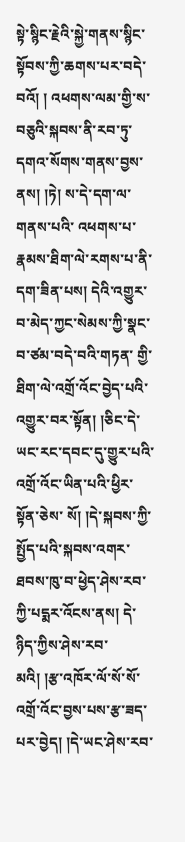སྟེ་སྙིང་རྗེའི་སྐྱེ་གནས་སྙིང་སྟོབས་ཀྱི་ཆགས་པར་བདེ་བའོ། ། འཕགས་ལམ་གྱི་ས་བཅུའི་སྐབས་ནི་རབ་ཏུ་དགའ་སོགས་གནས་བྱས་ནས། །ཏེ། ས་དེ་དག་ལ་གནས་པའི་ འཕགས་པ་རྣམས་ཐིག་ལེ་རགས་པ་ནི་དག་ཟིན་པས། དེའི་འགྱུར་བ་མེད་ཀྱང་སེམས་ཀྱི་སྣང་བ་ཙམ་བདེ་བའི་གཏན་ གྱི་ཐིག་ལེ་འགྲོ་འོང་བྱེད་པའི་འགྱུར་བར་སྟོན། །ཅིང་དེ་ཡང་རང་དབང་དུ་གྱུར་པའི་འགྲོ་འོང་ཡིན་པའི་ཕྱིར་སྟོན་ཅེས་ སོ། །དེ་སྐབས་ཀྱི་སྤྱོད་པའི་སྐབས་འགར་ཐབས་ཁུ་བ་ཕྱེད་ཤེས་རབ་ཀྱི་པདྨར་འོངས་ནས། དེ་ཉིད་ཀྱིས་ཤེས་རབ་ མའི། །རྩ་འཁོར་ལོ་སོ་སོ་འགྲོ་འོང་བྱས་པས་རྩ་ཟད་པར་བྱེད། །དེ་ཡང་ཤེས་རབ་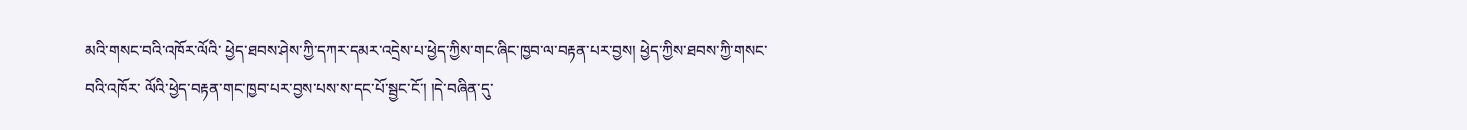མའི་གསང་བའི་འཁོར་ལོའི་ ཕྱེད་ཐབས་ཤེས་ཀྱི་དཀར་དམར་འདྲེས་པ་ཕྱེད་ཀྱིས་གང་ཞིང་ཁྱབ་ལ་བརྟན་པར་བྱས། ཕྱེད་ཀྱིས་ཐབས་ཀྱི་གསང་བའི་འཁོར་ ལོའི་ཕྱེད་བརྟན་གང་ཁྱབ་པར་བྱས་པས་ས་དང་པོ་སྦྱང་ངོ་། །དེ་བཞིན་དུ་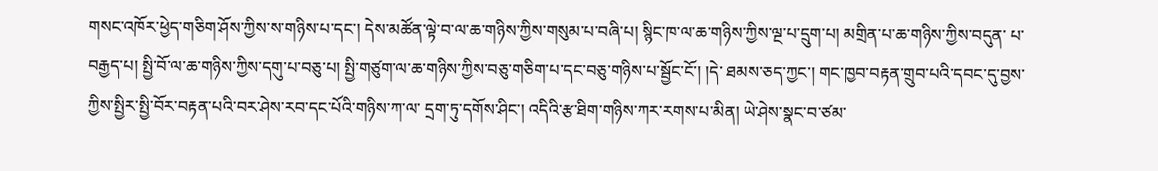གསང་འཁོར་ཕྱེད་གཅིག་ཤོས་ཀྱིས་ས་གཉིས་པ་དང་། དེས་མཚོན་ལྟེ་བ་ལ་ཆ་གཉིས་ཀྱིས་གསུམ་པ་བཞི་པ། སྙིང་ཁ་ལ་ཆ་གཉིས་ཀྱིས་ལྔ་པ་དྲུག་པ། མགྲིན་པ་ཆ་གཉིས་ཀྱིས་བདུན་ པ་བརྒྱད་པ། སྤྱི་བོ་ལ་ཆ་གཉིས་ཀྱིས་དགུ་པ་བཅུ་པ། སྤྱི་གཙུག་ལ་ཆ་གཉིས་ཀྱིས་བཅུ་གཅིག་པ་དང་བཅུ་གཉིས་པ་སྦྱོང་ངོ་། །དེ་ ཐམས་ཅད་ཀྱང་། གང་ཁྱབ་བརྟན་གྲུབ་པའི་དབང་དུ་བྱས་ཀྱིས་སྤྱིར་སྤྱི་བོར་བརྟན་པའི་བར་ཤེས་རབ་དང་པོའི་གཉིས་ཀ་ལ་ དྲག་ཏུ་དགོས་ཤིང་། འདིའི་རྩ་ཐིག་གཉིས་ཀར་རགས་པ་མིན། ཡེ་ཤེས་སྣང་བ་ཙམ་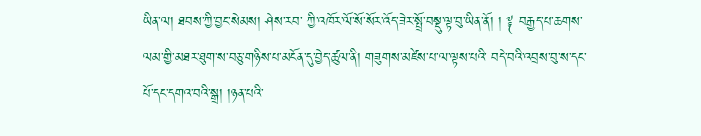ཡིན་ལ། ཐབས་ཀྱི་བྱང་སེམས། ཤེས་རབ་ ཀྱི་འཁོར་ལོ་སོ་སོར་འོད་ཟེར་སྤྲོ་བསྡུ་ལྟ་བུ་ཡིན་ནོ། ། ༈ བརྒྱད་པ་ཆགས་ལམ་གྱི་མཐར་ཐུག་ས་བཅུ་གཉིས་པ་མངོན་དུ་བྱེད་ཚུལ་ནི། གཟུགས་མཛེས་པ་ལ་ལྟས་པའི་ བདེ་བའི་འབྲས་བུ་ས་དང་པོ་དང་དགའ་བའི་སྒྲ། །ཉན་པའི་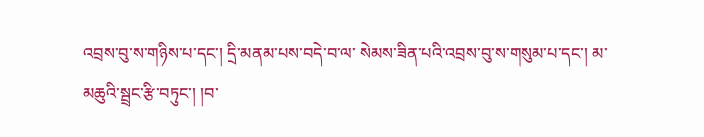འབྲས་བུ་ས་གཉིས་པ་དང་། དྲི་མནམ་པས་བདེ་བ་ལ་ སེམས་ཟིན་པའི་འབྲས་བུ་ས་གསུམ་པ་དང་། མ་མཆུའི་སྦྲང་རྩི་བཏུང་། །བ་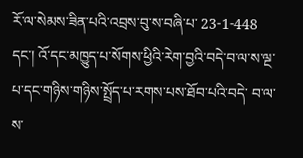རོ་ལ་སེམས་ཟིན་པའི་འབྲས་བུ་ས་བཞི་པ་ 23-1-448 དང་། འོ་དང་མཁྱུད་པ་སོགས་ཕྱིའི་རེག་བྱའི་བདེ་བ་ལ་ས་ལྔ་པ་དང་གཉིས་གཉིས་སྤྲོད་པ་རགས་པས་ཐོབ་པའི་བདེ་ བ་ལ་ས་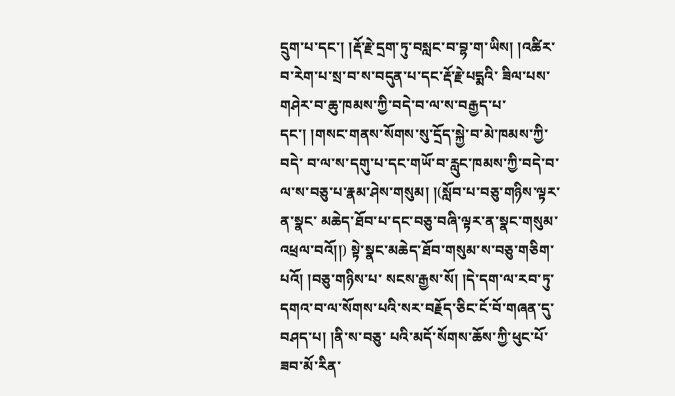དྲུག་པ་དང་། །རྡོ་རྗེ་དྲག་ཏུ་བསླང་བ་བྷ་ག་ཡིས། །འཚིར་བ་རེག་པ་སྲ་བ་ས་བདུན་པ་དང་རྡོ་རྗེ་པདྨའི་ ཟིལ་པས་གཤེར་བ་ཆུ་ཁམས་ཀྱི་བདེ་བ་ལ་ས་བརྒྱད་པ་དང་། །གསང་གནས་སོགས་སུ་དྲོད་སྐྱེ་བ་མེ་ཁམས་ཀྱི་བདེ་ བ་ལ་ས་དགུ་པ་དང་གཡོ་བ་རླུང་ཁམས་ཀྱི་བདེ་བ་ལ་ས་བཅུ་པ་རྣམ་ཤེས་གསུམ། །(སློབ་པ་བཅུ་གཉིས་ལྟར་ན་སྣང་ མཆེད་ཐོབ་པ་དང་བཅུ་བཞི་ལྟར་ན་སྣང་གསུམ་འཕྲལ་བའོ།།) སྟེ་སྣང་མཆེད་ཐོབ་གསུམ་ས་བཅུ་གཅིག་པའོ། །བཅུ་གཉིས་པ་ སངས་རྒྱས་སོ། །དེ་དག་ལ་རབ་ཏུ་དགའ་བ་ལ་སོགས་པའི་སར་བརྗོད་ཅིང་ངོ་བོ་གཞན་དུ་བཤད་པ། །ནི་ས་བཅུ་ པའི་མདོ་སོགས་ཆོས་ཀྱི་ཕུང་པོ་ཟབ་མོ་རིན་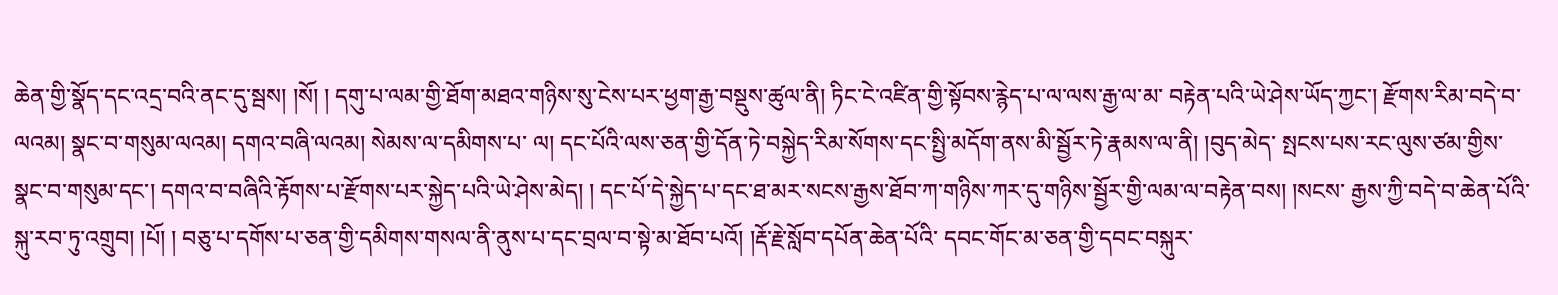ཆེན་གྱི་སྣོད་དང་འདྲ་བའི་ནང་དུ་སྦས། །སོ། ། དགུ་པ་ལམ་གྱི་ཐོག་མཐའ་གཉིས་སུ་ངེས་པར་ཕྱག་རྒྱ་བསྡུས་ཚུལ་ནི། ཏིང་ངེ་འཛིན་གྱི་སྟོབས་རྙེད་པ་ལ་ལས་རྒྱ་ལ་མ་ བརྟེན་པའི་ཡེ་ཤེས་ཡོད་ཀྱང་། རྫོགས་རིམ་བདེ་བ་ལའམ། སྣང་བ་གསུམ་ལའམ། དགའ་བཞི་ལའམ། སེམས་ལ་དམིགས་པ་ ལ། དང་པོའི་ལས་ཅན་གྱི་དོན་ཏེ་བསྐྱེད་རིམ་སོགས་དང་སྤྱི་མདོག་ནས་མི་སྦྱོར་ཏེ་རྣམས་ལ་ནི། །བུད་མེད་ སྤངས་པས་རང་ལུས་ཙམ་གྱིས་སྣང་བ་གསུམ་དང་། དགའ་བ་བཞིའི་རྟོགས་པ་རྫོགས་པར་སྐྱེད་པའི་ཡེ་ཤེས་མེད། ། དང་པོ་དེ་སྐྱེད་པ་དང་ཐ་མར་སངས་རྒྱས་ཐོབ་ཀ་གཉིས་ཀར་དུ་གཉིས་སྦྱོར་གྱི་ལམ་ལ་བརྟེན་བས། །སངས་ རྒྱས་ཀྱི་བདེ་བ་ཆེན་པོའི་སྐུ་རབ་ཏུ་འགྲུབ། །པོ། ། བཅུ་པ་དགོས་པ་ཅན་གྱི་དམིགས་གསལ་ནི་ནུས་པ་དང་བྲལ་བ་སྟེ་མ་ཐོབ་པའོ། །རྡོ་རྗེ་སློབ་དཔོན་ཆེན་པོའི་ དབང་གོང་མ་ཅན་གྱི་དབང་བསྐུར་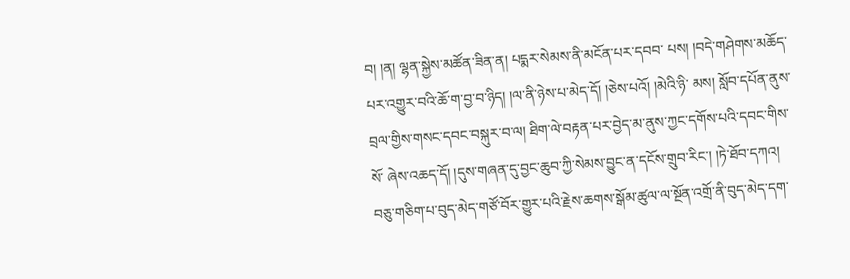བ། །ན། ལྷན་སྐྱེས་མཚོན་ཟིན་ན། པདྨར་སེམས་ནི་མངོན་པར་དབབ་ པས། །བདེ་གཤེགས་མཆོད་པར་འགྱུར་བའི་ཆོ་ག་བྱ་བ་ཉིད། །ལ་ནི་ཉེས་པ་མེད་དོ། །ཅེས་པའོ། །མེའི་ཉི་ མས། སློབ་དཔོན་ནུས་བྲལ་གྱིས་གསང་དབང་བསྐུར་བ་ལ། ཐིག་ལེ་བརྟན་པར་བྱེད་མ་ནུས་ཀྱང་དགོས་པའི་དབང་གིས་སོ་ ཞེས་འཆད་དོ། །དུས་གཞན་དུ་བྱང་ཆུབ་ཀྱི་སེམས་བྱུང་ན་དངོས་གྲུབ་རིང་། །ཏེ་ཐོབ་དཀའ། བཅུ་གཅིག་པ་བུད་མེད་གཙོ་བོར་གྱུར་པའི་རྗེས་ཆགས་སྒོམ་ཚུལ་ལ་སྔོན་འགྲོ་ནི་བུད་མེད་དག་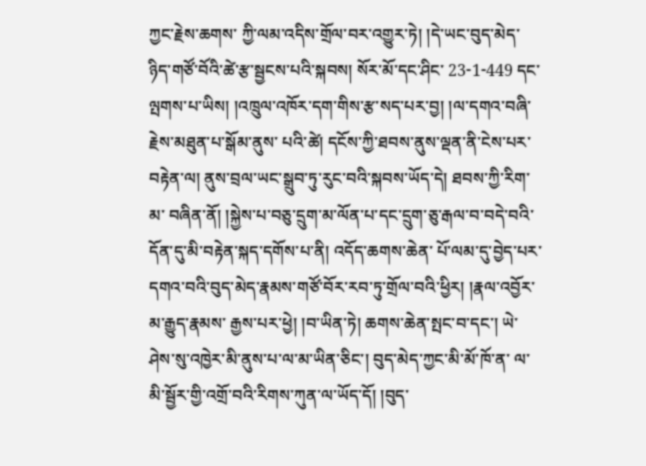ཀྱང་རྗེས་ཆགས་ ཀྱི་ལམ་འདིས་གྲོལ་བར་འགྱུར་ཏེ། །དེ་ཡང་བུད་མེད་ཉིད་གཙོ་བོའི་ཚེ་རྩ་སྦྱངས་པའི་སྐབས། སོར་མོ་དང་ཤིང་ 23-1-449 དང་ལྤགས་པ་ཡིས། །འཁྲུལ་འཁོར་དག་གིས་རྩ་སད་པར་བྱ། །ལ་དགའ་བཞི་རྗེས་མཐུན་པ་སྒོམ་ནུས་ པའི་ཚེ། དངོས་ཀྱི་ཐབས་ནུས་ལྡན་ནི་ངེས་པར་བརྟེན་ལ། ནུས་བྲལ་ཡང་སྒྲུབ་ཏུ་རུང་བའི་སྐབས་ཡོད་དེ། ཐབས་ཀྱི་རིག་མ་ བཞིན་ནོ། །སྐྱེས་པ་བཅུ་དྲུག་མ་ལོན་པ་དང་དྲུག་ཅུ་རྒལ་བ་བདེ་བའི་དོན་དུ་མི་བརྟེན་སྐད་དགོས་པ་ནི། འདོད་ཆགས་ཆེན་ པོ་ལམ་དུ་བྱེད་པར་དགའ་བའི་བུད་མེད་རྣམས་གཙོ་བོར་རབ་ཏུ་གྲོལ་བའི་ཕྱིར། །རྣལ་འབྱོར་མ་རྒྱུད་རྣམས་ རྒྱས་པར་ཕྱེ། །བ་ཡིན་ཏེ། ཆགས་ཆེན་སྤང་བ་དང་། ཡེ་ཤེས་སུ་འཁྱེར་མི་ནུས་པ་ལ་མ་ཡིན་ཅིང་། བུད་མེད་ཀྱང་མི་མོ་ཁོ་ན་ ལ་མི་སྦྱོར་གྱི་འགྲོ་བའི་རིགས་ཀུན་ལ་ཡོད་དོ། །བུད་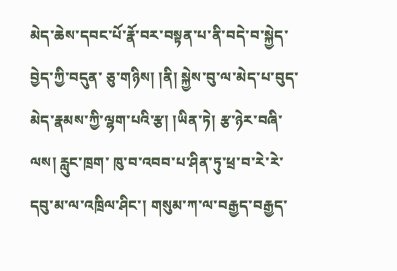མེད་ཆེས་དབང་པོ་རྣོ་བར་བསྟན་པ་ནི་བདེ་བ་སྐྱེད་བྱེད་ཀྱི་བདུན་ ཅུ་གཉིས། །ནི། སྐྱེས་བུ་ལ་མེད་པ་བུད་མེད་རྣམས་ཀྱི་ལྷག་པའི་རྩ། །ཡིན་ཏེ། རྩ་ཉེར་བཞི་ལས། རླུང་ཁྲག་ ཁུ་བ་འབབ་པ་ཤིན་ཏུ་ཕྲ་བ་རེ་རེ་དབུ་མ་ལ་འཁྲིལ་ཤིང་། གསུམ་ཀ་ལ་བརྒྱད་བརྒྱད་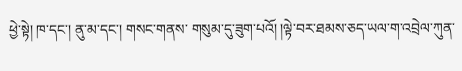ཕྱེ་སྟེ། ཁ་དང་། ནུ་མ་དང་། གསང་གནས་ གསུམ་དུ་ཟུག་པའོ། །ལྟེ་བར་ཐམས་ཅད་ཡལ་ག་འབྲེལ་ཀུན་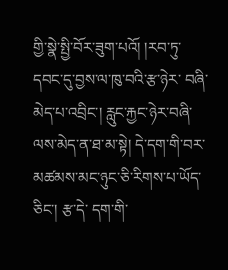གྱི་སྣེ་སྤྱི་བོར་ཟུག་པའོ། །རབ་ཏུ་དབང་དུ་བྱས་ལ་ཁུ་བའི་རྩ་ཉེར་ བཞི་མེད་པ་འབྲིང་། རླུང་རྐྱང་ཉེར་བཞི་ལས་མེད་ན་ཐ་མ་སྟེ། དེ་དག་གི་བར་མཚམས་མང་ཉུང་ཅི་རིགས་པ་ཡོད་ཅིང་། རྩ་དེ་ དག་གི་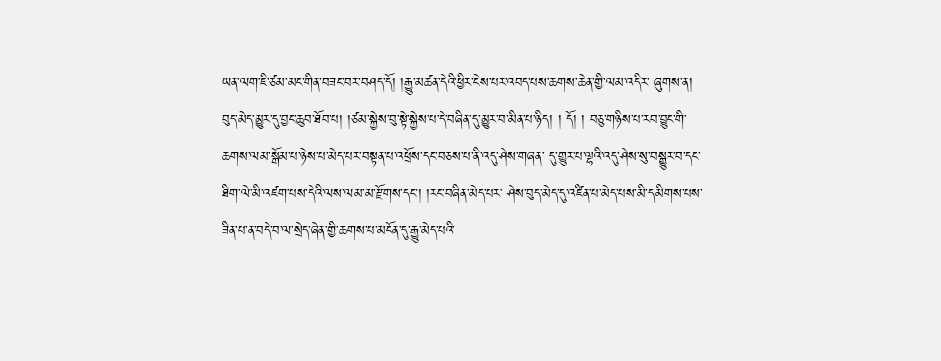ཡན་ལག་ཇི་ཙམ་མང་གིན་བཟང་བར་བཤད་དོ། །རྒྱུ་མཚན་དེའི་ཕྱིར་ངེས་པར་འབད་པས་ཆགས་ཆེན་གྱི་ལམ་འདིར་ ཞུགས་ན། བུད་མེད་མྱུར་དུ་བྱང་ཆུབ་ཐོབ་པ། །ཙམ་སྐྱེས་བུ་སྟེ་སྐྱེས་པ་དེ་བཞིན་དུ་མྱུར་བ་མིན་པ་ཉིད། ། དོ། ། བཅུ་གཉིས་པ་རབ་བྱུང་གི་ཆགས་ལམ་སྒོམ་པ་ཉེས་པ་མེད་པར་བསྟན་པ་འཕྲོས་དང་བཅས་པ་ནི་འདུ་ཤེས་གཞན་ དུ་གྱུར་པ་ལྷའི་འདུ་ཤེས་སུ་བསྒྱུར་བ་དང་ཐིག་ལེ་མི་འཛག་པས་དེའི་ལས་ལམ་མ་རྫོགས་དང་། །རང་བཞིན་མེད་པར་ ཤེས་བུད་མེད་དུ་འཛིན་པ་མེད་པས་མི་དམིགས་པས་ཟིན་པ་ན་བདེ་བ་ལ་སྲེད་ཞེན་གྱི་ཆགས་པ་མངོན་དུ་རྒྱུ་མེད་པའི་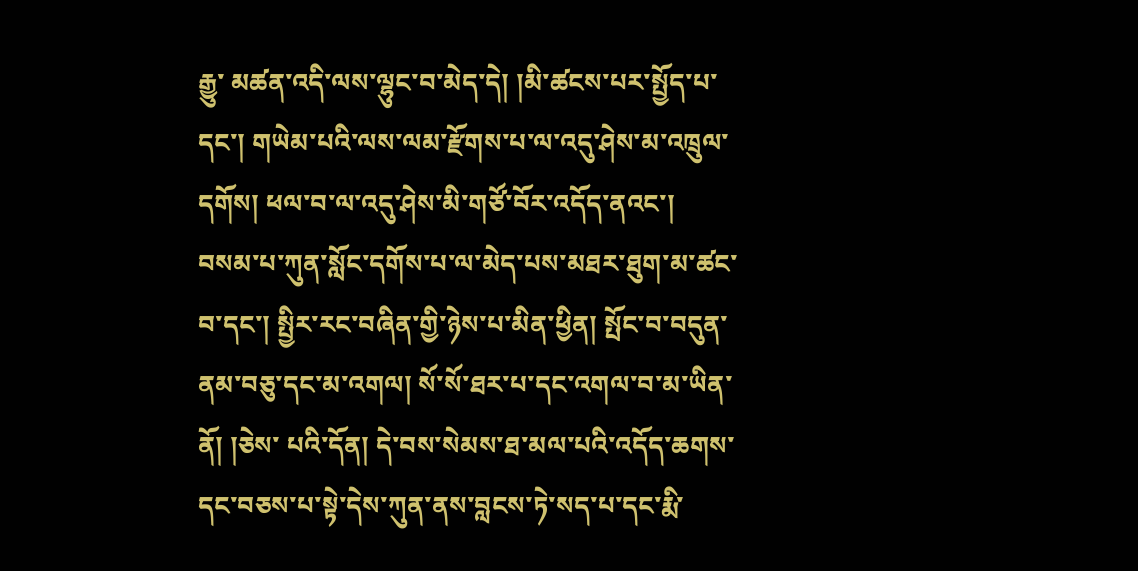རྒྱུ་ མཚན་འདི་ལས་ལྷུང་བ་མེད་དེ། །མི་ཚངས་པར་སྤྱོད་པ་དང་། གཡེམ་པའི་ལས་ལམ་རྫོགས་པ་ལ་འདུ་ཤེས་མ་འཁྲུལ་ དགོས། ཕལ་བ་ལ་འདུ་ཤེས་མི་གཙོ་བོར་འདོད་ནའང་། བསམ་པ་ཀུན་སློང་དགོས་པ་ལ་མེད་པས་མཐར་ཐུག་མ་ཚང་བ་དང་། སྤྱིར་རང་བཞིན་གྱི་ཉེས་པ་མིན་ཕྱིན། སྤོང་བ་བདུན་ནམ་བཅུ་དང་མ་འགལ། སོ་སོ་ཐར་པ་དང་འགལ་བ་མ་ཡིན་ནོ། །ཅེས་ པའི་དོན། དེ་བས་སེམས་ཐ་མལ་པའི་འདོད་ཆགས་དང་བཅས་པ་སྟེ་དེས་ཀུན་ནས་བླངས་ཏེ་སད་པ་དང་རྨི་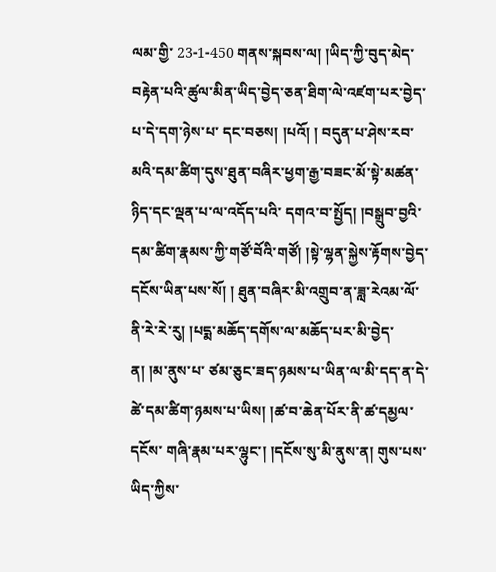ལམ་གྱི་ 23-1-450 གནས་སྐབས་ལ། །ཡིད་ཀྱི་བུད་མེད་བརྟེན་པའི་ཚུལ་མིན་ཡིད་བྱེད་ཅན་ཐིག་ལེ་འཛག་པར་བྱེད་པ་དེ་དག་ཉེས་པ་ དང་བཅས། །པའོ། ། བདུན་པ་ཤེས་རབ་མའི་དམ་ཚིག་དུས་ཐུན་བཞིར་ཕྱག་རྒྱ་བཟང་མོ་སྟེ་མཚན་ཉིད་དང་ལྡན་པ་ལ་འདོད་པའི་ དགའ་བ་སྤྱོད། །བསྒྲུབ་བྱའི་དམ་ཚིག་རྣམས་ཀྱི་གཙོ་བོའི་གཙོ། །སྟེ་ལྷན་སྐྱེས་རྟོགས་བྱེད་དངོས་ཡིན་པས་སོ། ། ཐུན་བཞིར་མི་འགྲུབ་ན་ཟླ་རེའམ་ལོ་ནི་རེ་རེ་རུ། །པདྨ་མཆོད་དགོས་ལ་མཆོད་པར་མི་བྱེད་ན། །མ་ནུས་པ་ ཙམ་ཅུང་ཟད་ཉམས་པ་ཡིན་ལ་མི་དད་ན་དེ་ཚེ་དམ་ཚིག་ཉམས་པ་ཡིས། །ཚ་བ་ཆེན་པོར་ནི་ཚ་དམྱལ་དངོས་ གཞི་རྣམ་པར་ལྷུང་། །དངོས་སུ་མི་ནུས་ན། གུས་པས་ཡིད་ཀྱིས་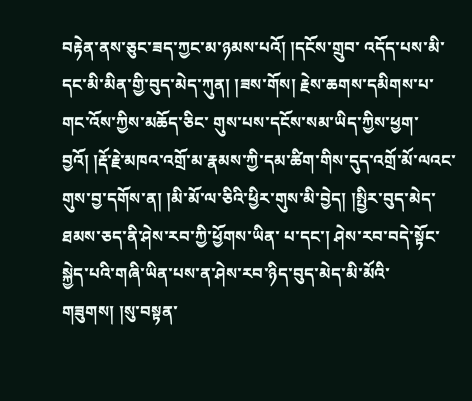བརྟེན་ནས་ཅུང་ཟད་ཀྱང་མ་ཉམས་པའོ། །དངོས་གྲུབ་ འདོད་པས་མི་དང་མི་མིན་གྱི་བུད་མེད་ཀུན། །ཟས་གོས། རྗེས་ཆགས་དམིགས་པ་གང་འོས་ཀྱིས་མཆོད་ཅིང་ གུས་པས་དངོས་སམ་ཡིད་ཀྱིས་ཕྱག་བྱའོ། །རྡོ་རྗེ་མཁའ་འགྲོ་མ་རྣམས་ཀྱི་དམ་ཚིག་གིས་དུད་འགྲོ་མོ་ལའང་ གུས་བྱ་དགོས་ན། །མི་མོ་ལ་ཅིའི་ཕྱིར་གུས་མི་བྱེད། །སྤྱིར་བུད་མེད་ཐམས་ཅད་ནི་ཤེས་རབ་ཀྱི་ཕྱོགས་ཡིན་ པ་དང་། ཤེས་རབ་བདེ་སྟོང་སྐྱེད་པའི་གཞི་ཡིན་པས་ན་ཤེས་རབ་ཉིད་བུད་མེད་མི་མོའི་གཟུགས། །སུ་བསྟན་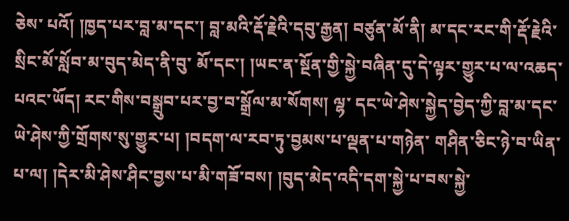ཅེས་ པའོ། །ཁྱད་པར་བླ་མ་དང་། བླ་མའི་རྡོ་རྗེའི་དབུ་རྒྱན། བཙུན་མོ་ནི། མ་དང་རང་གི་རྡོ་རྗེའི་སྲིང་མོ་སློབ་མ་བུད་མེད་ནི་བུ་ མོ་དང་། །ཡང་ན་སྔོན་གྱི་སྐྱེ་བཞིན་དུ་དེ་ལྟར་གྱུར་པ་ལ་འཆད་པའང་ཡོད། རང་གིས་བསྒྲུབ་པར་བྱ་བ་སྒྲོལ་མ་སོགས། ལྷ་ དང་ཡེ་ཤེས་སྐྱེད་བྱེད་ཀྱི་བླ་མ་དང་ཡེ་ཤེས་ཀྱི་གྲོགས་སུ་གྱུར་པ། །བདག་ལ་རབ་ཏུ་བྱམས་པ་ལྡན་པ་གཉེན་ གཤིན་ཅིང་ཉེ་བ་ཡིན་པ་ལ། །དེར་མི་ཤེས་ཤིང་བྱས་པ་མི་གཟོ་བས། །བུད་མེད་འདི་དག་སྐྱེ་པ་བས་སྐྱེ་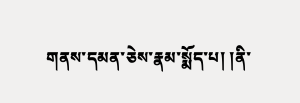གནས་དམན་ཅེས་རྣམ་སྨོད་པ། །ནི་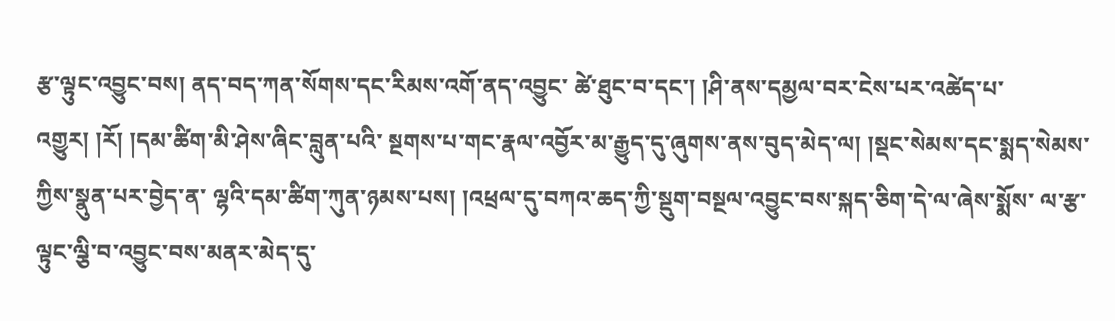རྩ་ལྟུང་འབྱུང་བས། ནད་བད་ཀན་སོགས་དང་རིམས་འགོ་ནད་འབྱུང་ ཚེ་ཐུང་བ་དང་། །ཤི་ནས་དམྱལ་བར་ངེས་པར་འཚེད་པ་འགྱུར། །རོ། །དམ་ཚིག་མི་ཤེས་ཞིང་བླུན་པའི་ སྔགས་པ་གང་རྣལ་འབྱོར་མ་རྒྱུད་དུ་ཞུགས་ནས་བུད་མེད་ལ། །སྡང་སེམས་དང་སྨད་སེམས་ཀྱིས་སྣུན་པར་བྱེད་ན་ ལྷའི་དམ་ཚིག་ཀུན་ཉམས་པས། །འཕྲལ་དུ་བཀའ་ཆད་ཀྱི་སྡུག་བསྔལ་འབྱུང་བས་སྐད་ཅིག་དེ་ལ་ཞེས་སྨོས་ ལ་རྩ་ལྟུང་ལྕི་བ་འབྱུང་བས་མནར་མེད་དུ་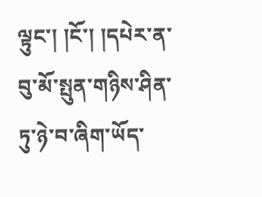ལྟུང་། །ངོ་། །དཔེར་ན་བུ་མོ་སྤུན་གཉིས་ཤིན་ཏུ་ཉེ་བ་ཞིག་ཡོད་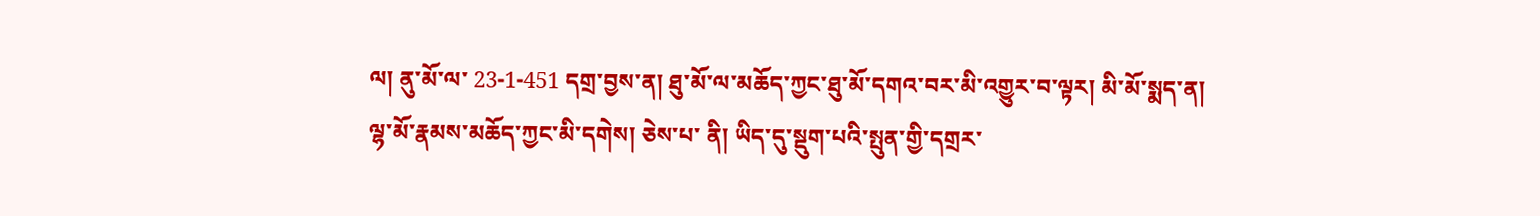ལ། ནུ་མོ་ལ་ 23-1-451 དགྲ་བྱས་ན། ཐུ་མོ་ལ་མཆོད་ཀྱང་ཐུ་མོ་དགའ་བར་མི་འགྱུར་བ་ལྟར། མི་མོ་སྨད་ན། ལྷ་མོ་རྣམས་མཆོད་ཀྱང་མི་དགེས། ཅེས་པ་ ནི། ཡིད་དུ་སྡུག་པའི་སྤུན་གྱི་དགྲར་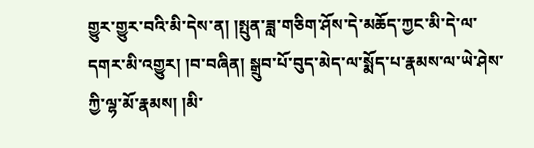གྱུར་གྱུར་བའི་མི་དེས་ན། །སྤུན་ཟླ་གཅིག་ཤོས་དེ་མཆོད་ཀྱང་མི་དེ་ལ་ དགར་མི་འགྱུར། །བ་བཞིན། སྒྲུབ་པོ་བུད་མེད་ལ་སྨོད་པ་རྣམས་ལ་ཡེ་ཤེས་ཀྱི་ལྷ་མོ་རྣམས། །མི་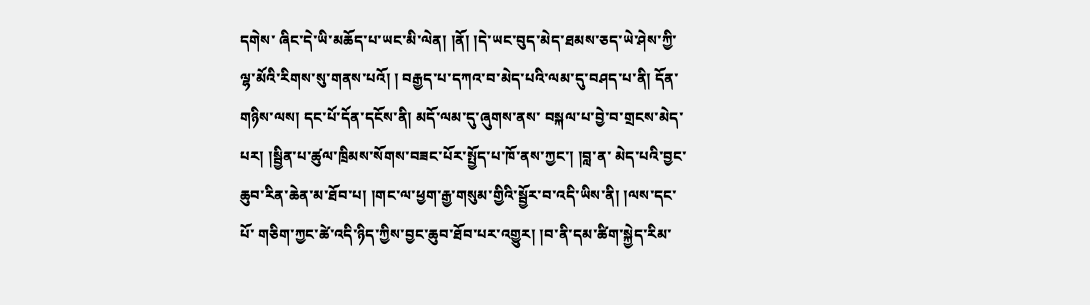དགེས་ ཞིང་དེ་ཡི་མཆོད་པ་ཡང་མི་ལེན། །ནོ། །དེ་ཡང་བུད་མེད་ཐམས་ཅད་ཡེ་ཤེས་ཀྱི་ལྷ་མོའི་རིགས་སུ་གནས་པའོ། ། བརྒྱད་པ་དཀའ་བ་མེད་པའི་ལམ་དུ་བཤད་པ་ནི། དོན་གཉིས་ལས། དང་པོ་དོན་དངོས་ནི། མདོ་ལམ་དུ་ཞུགས་ནས་ བསྐལ་པ་བྱེ་བ་གྲངས་མེད་པར། །སྦྱིན་པ་ཚུལ་ཁྲིམས་སོགས་བཟང་པོར་སྤྱོད་པ་ཁོ་ནས་ཀྱང་། །བླ་ན་ མེད་པའི་བྱང་ཆུབ་རིན་ཆེན་མ་ཐོབ་པ། །གང་ལ་ཕྱག་རྒྱ་གསུམ་གྱིའི་སྦྱོར་བ་འདི་ཡིས་ནི། །ལས་དང་པོ་ གཅིག་ཀྱང་ཚེ་འདི་ཉིད་ཀྱིས་བྱང་ཆུབ་ཐོབ་པར་འགྱུར། །བ་ནི་དམ་ཚིག་སྐྱེད་རིམ་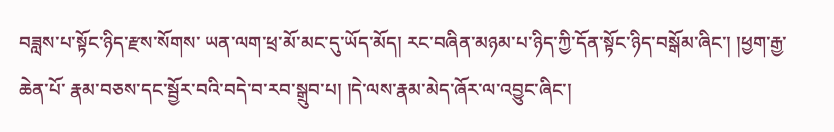བཟླས་པ་སྟོང་ཉིད་རྫས་སོགས་ ཡན་ལག་ཕྲ་མོ་མང་དུ་ཡོད་མོད། རང་བཞིན་མཉམ་པ་ཉིད་ཀྱི་དོན་སྟོང་ཉིད་བསྒོམ་ཞིང་། །ཕྱག་རྒྱ་ཆེན་པོ་ རྣམ་བཅས་དང་སྦྱོར་བའི་བདེ་བ་རབ་སྒྲུབ་པ། །དེ་ལས་རྣམ་མེད་ཞོར་ལ་འབྱུང་ཞིང་།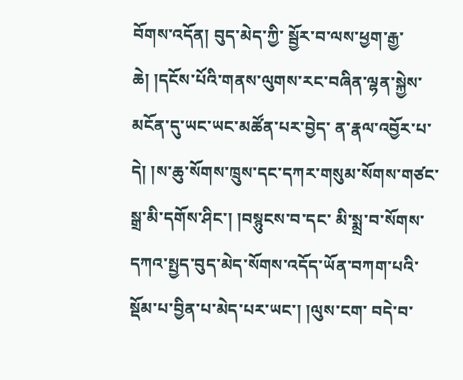བོགས་འདོན། བུད་མེད་ཀྱི་ སྦྱོར་བ་ལས་ཕྱག་རྒྱ་ཆེ། །དངོས་པོའི་གནས་ལུགས་རང་བཞིན་ལྷན་སྐྱེས་མངོན་དུ་ཡང་ཡང་མཚོན་པར་བྱེད་ ན་རྣལ་འབྱོར་པ་དེ། །ས་ཆུ་སོགས་ཁྲུས་དང་དཀར་གསུམ་སོགས་གཙང་སྒྲ་མི་དགོས་ཤིང་། །བསྙུངས་བ་དང་ མི་སྨྲ་བ་སོགས་དཀའ་སྤྱད་བུད་མེད་སོགས་འདོད་ཡོན་བཀག་པའི་སྡོམ་པ་བྱིན་པ་མེད་པར་ཡང་། །ལུས་ངག་ བདེ་བ་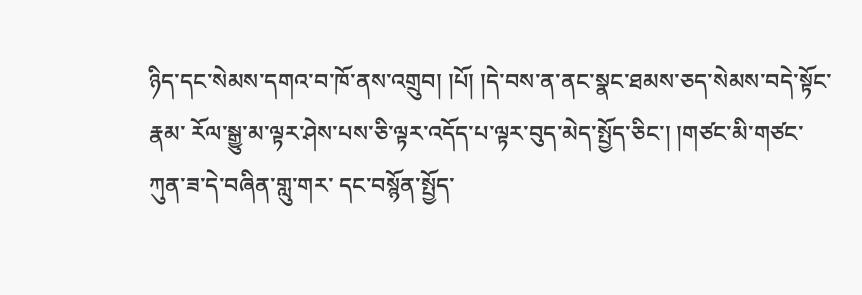ཉིད་དང་སེམས་དགའ་བ་ཁོ་ནས་འགྲུབ། །པོ། །དེ་བས་ན་ནང་སྣང་ཐམས་ཅད་སེམས་བདེ་སྟོང་རྣམ་ རོལ་སྒྱུ་མ་ལྟར་ཤེས་པས་ཅི་ལྟར་འདོད་པ་ལྟར་བུད་མེད་སྤྱོད་ཅིང་། །གཙང་མི་གཙང་ཀུན་ཟ་དེ་བཞིན་གླུ་གར་ དང་བསྙོན་སྤྱོད་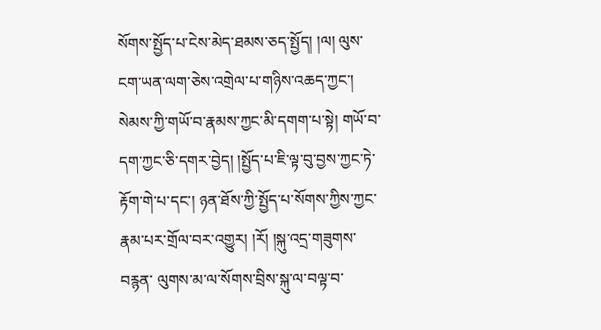སོགས་སྤྱོད་པ་ངེས་མེད་ཐམས་ཅད་སྤྱོད། །ལ། ལུས་ངག་ཡན་ལག་ཅེས་འགྲེལ་པ་གཉིས་འཆད་ཀྱང་། སེམས་ཀྱི་གཡོ་བ་རྣམས་ཀྱང་མི་དགག་པ་སྟེ། གཡོ་བ་དག་ཀྱང་ཅི་དགར་བྱེད། །སྤྱོད་པ་ཇི་ལྟ་བུ་བྱས་ཀྱང་ཏེ་ རྟོག་གེ་པ་དང་། ཉན་ཐོས་ཀྱི་སྤྱོད་པ་སོགས་ཀྱིས་ཀྱང་རྣམ་པར་གྲོལ་བར་འགྱུར། །རོ། །སྐུ་འདྲ་གཟུགས་བརྙན་ ལུགས་མ་ལ་སོགས་བྲིས་སྐུ་ལ་བལྟ་བ་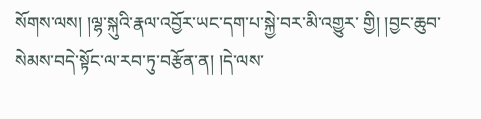སོགས་ལས། །ལྷ་སྐུའི་རྣལ་འབྱོར་ཡང་དག་པ་སྐྱེ་བར་མི་འགྱུར་ གྱི། །བྱང་ཆུབ་སེམས་བདེ་སྟོང་ལ་རབ་ཏུ་བརྩོན་ན། །དེ་ལས་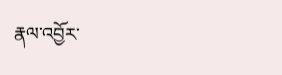རྣལ་འབྱོར་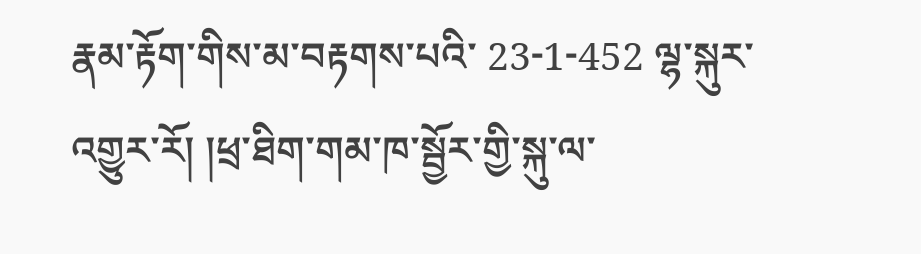རྣམ་རྟོག་གིས་མ་བརྟགས་པའི་ 23-1-452 ལྷ་སྐུར་འགྱུར་རོ། །ཕྲ་ཐིག་གམ་ཁ་སྦྱོར་གྱི་སྐུ་ལ་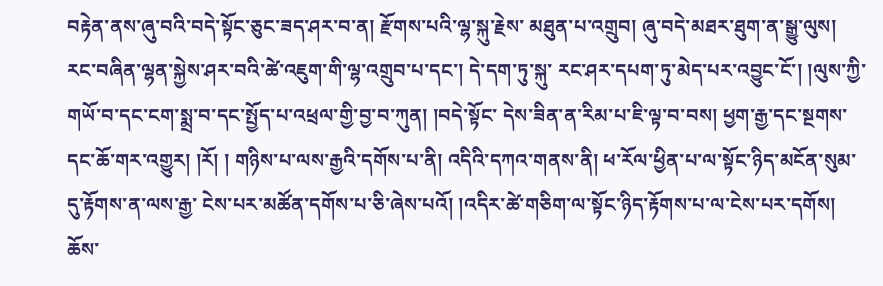བརྟེན་ནས་ཞུ་བའི་བདེ་སྟོང་ཅུང་ཟད་ཤར་བ་ན། རྫོགས་པའི་ལྷ་སྐུ་རྗེས་ མཐུན་པ་འགྲུབ། ཞུ་བདེ་མཐར་ཐུག་ན་སྒྱུ་ལུས། རང་བཞིན་ལྷན་སྐྱེས་ཤར་བའི་ཚེ་འཇུག་གི་ལྷ་འགྲུབ་པ་དང་། དེ་དག་ཏུ་སྐུ་ རང་ཤར་དཔག་ཏུ་མེད་པར་འབྱུང་ངོ་། །ལུས་ཀྱི་གཡོ་བ་དང་ངག་སྨྲ་བ་དང་སྤྱོད་པ་འཕྲལ་གྱི་བྱ་བ་ཀུན། །བདེ་སྟོང་ དེས་ཟིན་ན་རིམ་པ་ཇི་ལྟ་བ་བས། ཕྱག་རྒྱ་དང་སྔགས་དང་ཆོ་གར་འགྱུར། །རོ། ། གཉིས་པ་ལས་རྒྱའི་དགོས་པ་ནི། འདིའི་དཀའ་གནས་ནི། ཕ་རོལ་ཕྱིན་པ་ལ་སྟོང་ཉིད་མངོན་སུམ་དུ་རྟོགས་ན་ལས་རྒྱ་ ངེས་པར་མཚོན་དགོས་པ་ཅི་ཞེས་པའོ། །འདིར་ཚེ་གཅིག་ལ་སྟོང་ཉིད་རྟོགས་པ་ལ་ངེས་པར་དགོས། ཆོས་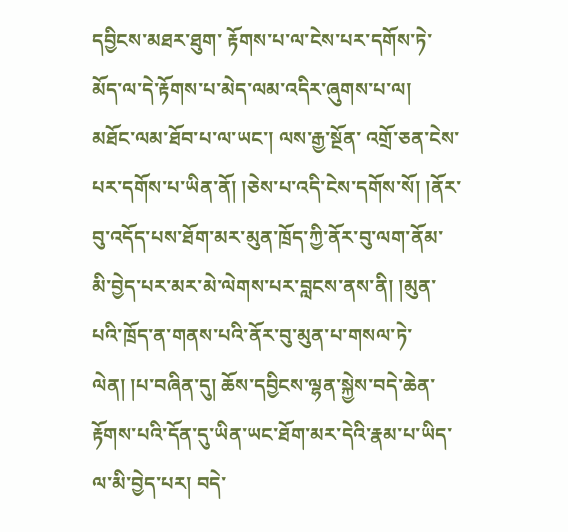དབྱིངས་མཐར་ཐུག་ རྟོགས་པ་ལ་ངེས་པར་དགོས་ཏེ་མོད་ལ་དེ་རྟོགས་པ་མེད་ལམ་འདིར་ཞུགས་པ་ལ། མཐོང་ལམ་ཐོབ་པ་ལ་ཡང་། ལས་རྒྱ་སྔོན་ འགྲོ་ཅན་ངེས་པར་དགོས་པ་ཡིན་ནོ། །ཅེས་པ་འདི་ངེས་དགོས་སོ། །ནོར་བུ་འདོད་པས་ཐོག་མར་མུན་ཁྲོད་ཀྱི་ནོར་བུ་ལག་ནོམ་ མི་བྱེད་པར་མར་མེ་ལེགས་པར་བླངས་ནས་ནི། །མུན་པའི་ཁྲོད་ན་གནས་པའི་ནོར་བུ་མུན་པ་གསལ་ཏེ་ ལེན། །པ་བཞིན་དུ། ཆོས་དབྱིངས་ལྷན་སྐྱེས་བདེ་ཆེན་རྟོགས་པའི་དོན་དུ་ཡིན་ཡང་ཐོག་མར་དེའི་རྣམ་པ་ཡིད་ལ་མི་བྱེད་པར། བདེ་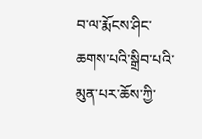བ་ལ་རྨོངས་ཤིང་ཆགས་པའི་སྒྲིབ་པའི་མུན་པར་ཆོས་ཀྱི་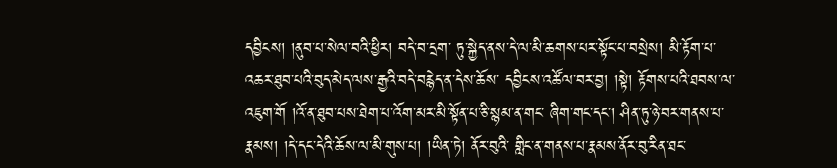དབྱིངས། །ནུབ་པ་སེལ་བའི་ཕྱིར། བདེ་བ་དྲག་ ཏུ་སྐྱེད་ནས་དེ་ལ་མི་ཆགས་པར་སྟོང་པ་བསྲེས། མི་རྟོག་པ་འཆར་ཐུབ་པའི་བུད་མེད་ལས་རྒྱའི་བདེ་བརྙེད་ན་དེས་ཆོས་ དབྱིངས་འཚོལ་བར་བྱ། །སྟེ། རྟོགས་པའི་ཐབས་ལ་འཇུག་གོ །འོ་ན་ཐུབ་པས་ཐེག་པ་འོག་མར་མི་སྟོན་པ་ཅི་སྙམ་ན་གང་ ཞིག་གང་དང་། ཤིན་ཏུ་ཉེ་བར་གནས་པ་རྣམས། །དེ་དང་དེའི་ཆོས་ལ་མི་གུས་པ། །ཡིན་ཏེ། ནོར་བུའི་ གླིང་ན་གནས་པ་རྣམས་ནོར་བུ་རིན་ཐང་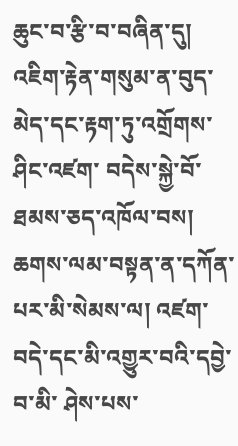ཆུང་བ་རྩི་བ་བཞིན་དུ། འཇིག་རྟེན་གསུམ་ན་བུད་མེད་དང་རྟག་ཏུ་འགྲོགས་ཤིང་འཛག་ བདེས་སྐྱེ་བོ་ཐམས་ཅད་འཁོལ་བས། ཆགས་ལམ་བསྟན་ན་དཀོན་པར་མི་སེམས་ལ། འཛག་བདེ་དང་མི་འགྱུར་བའི་དབྱེ་བ་མི་ ཤེས་པས་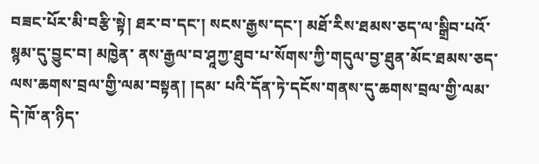བཟང་པོར་མི་བརྩི་སྟེ། ཐར་བ་དང་། སངས་རྒྱས་དང་། མཐོ་རིས་ཐམས་ཅད་ལ་སྒྲིབ་པའོ་སྙམ་དུ་བྱུང་བ། མཁྱེན་ ནས་རྒྱལ་བ་ཤཱཀྱ་ཐུབ་པ་སོགས་ཀྱི་གདུལ་བྱ་ཐུན་མོང་ཐམས་ཅད་ལས་ཆགས་བྲལ་གྱི་ལམ་བསྟན། །དམ་ པའི་དོན་ཏེ་དངོས་གནས་དུ་ཆགས་བྲལ་གྱི་ལམ་དེ་ཁོ་ན་ཉིད་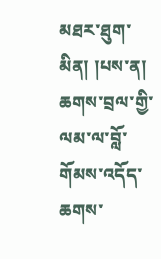མཐར་ཐུག་མིན། །པས་ན། ཆགས་བྲལ་གྱི་ལམ་ལ་བློ་ གོམས་འདོད་ཆགས་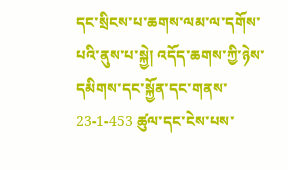དང་སྲིངས་པ་ཆགས་ལམ་ལ་དགོས་པའི་ནུས་པ་སྐྱེ། འདོད་ཆགས་ཀྱི་ཉེས་དམིགས་དང་སྐྱོན་དང་གནས་ 23-1-453 ཚུལ་དང་ངེས་པས་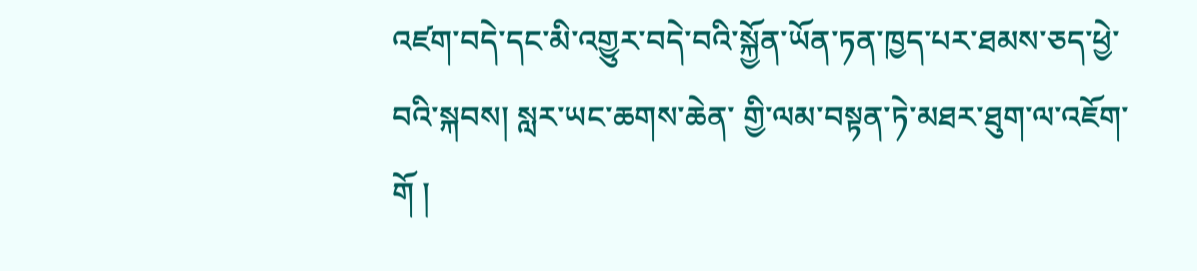འཛག་བདེ་དང་མི་འགྱུར་བདེ་བའི་སྐྱོན་ཡོན་ཏན་ཁྱད་པར་ཐམས་ཅད་ཕྱེ་བའི་སྐབས། སླར་ཡང་ཆགས་ཆེན་ གྱི་ལམ་བསྟན་ཏེ་མཐར་ཐུག་ལ་འཇོག་གོ །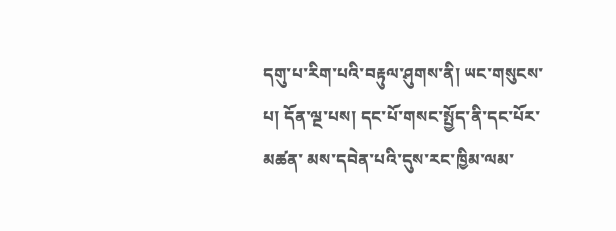དགུ་པ་རིག་པའི་བརྟུལ་ཤུགས་ནི། ཡང་གསུངས་པ། དོན་ལྔ་པས། དང་པོ་གསང་སྤྱོད་ནི་དང་པོར་མཚན་ མས་དབེན་པའི་དུས་རང་ཁྱིམ་ལམ་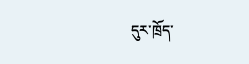དུར་ཁྲོད་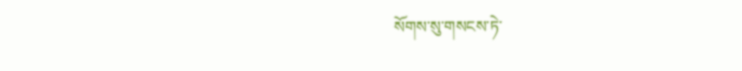སོགས་སུ་གསངས་ཏེ་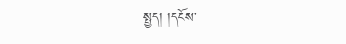སྤྱད། །དངོས་